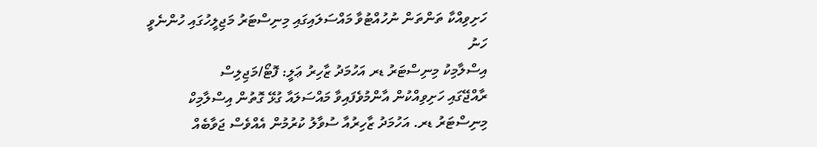ހަށިވިއްކާ ތަންތަން ނުހުއްޓުވާ މައްސަލައިގައި މިނިސްޓަރު މަޖިލީހުގައި ހުންނެވީ ހަނު
އިސްލާމިކު މިނިސްޓަރު ޑރ އަހުމަދު ޒާހިރު ޢަލީ: ފޮޓޯ/މަޖިލިސް
ރާއްޖޭގައި ހަށިވިއްކުން އާންމުވެފައިވާ މައްސަލައާ ގުޅޭ ގޮތުން އިސްލާމިކް މިނިސްޓަރު ޑރ. އަހުމަދު ޒާހިރުއާ ސުވާލު ކުރުމުން އެއްވެސް ޖަވާބެއް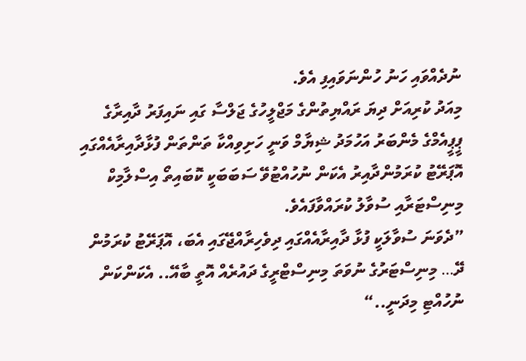ނުދެއްވައި ހަނު ހުންނަވައިފި އެވެ.
މިއަދު ކުރިއަށް ދިޔަ ރައްޔިތުންގެ މަޖްލީހުގެ ޖަލްސާ ގައި ނައިފަރު ދާއިރާގެ ޕީޕީއެމްގެ މެންބަރު އަހުމަދު ޝިޔާމް ވަނީ ހަށިވިއްކާ ތަންތަން ފުޅާދާއިރާއެއްގައި އޮޕަރޭޓު ކުރަމުންދާއިރު އެކަން ނުހުއްޓުވޭ ސަބަބަކީ ކޮބައިތޯ އިސްލާމިކް މިނިސްޓަރާއި ސުވާލު ކުރައްވާފައެވެ.
”ދެވަނަ ސުވާލަކީ ފުޅާ ދާއިރާއެއްގައި ދިވެހިރާއްޖޭގައި އެބަ، އޮޕަރޭޓު ކުރަމުން ދޭ… މިނިސްޓަރުގެ ނުވަތަ މިނިސްޓްރީގެ ދައުރެއް އޮތީ ބާއޭ.. އެކަންކަން ނުހުއްޓި މިދަނީ..“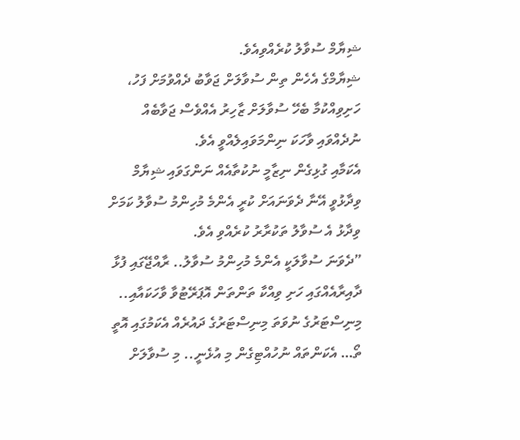ޝިޔާމް ސުވާލު ކުރެއްވިއެވެ.
ޝިޔާމްގެ އެހެން ތިން ސުވާލަށް ޖަވާބު ދެއްވުމަށް ފަހު، ހަށިވިއްކުމާ ބެހޭ ސުވާލަށް ޒާހިރު އެއްވެސް ޖަވާބެއް ނުދެއްވައި ވާހަކަ ނިންމަވައިލެއްވީ އެވެ.
އެކަމާއި ގުޅިގެން ނިޒާމީ ނުކުތާއެއް ނަންގަވައި ޝިޔާމް ވިދާޅުވީ އޭނާ ދެވަނައަށް ކުރީ އެންމެ މުހިންމު ސުވާލު ކަމަށް ވިދާޅު އެ ސުވާލު ތަކުރާރު ކުރެއްވި އެވެ.
”ދެވަނަ ސުވާލަކީ އެންމެ މުހިންމު ސުވާލު.. ރާއްޖޭގައި ފުޅާ ދާއިރާއެއްގައި ހަށި ވިއްކާ ތަންތަން އޮޕަރޭޓުވާ ވާހަކައާއި.. މިނިސްޓަރުގެ ނުވަތަ މިނިސްޓަރުގެ ދައުރެއް އެކަމުގައި އޮތީ ތޯ… އެކަންތައް ނުހުއްޓިގެން މި އުޅެނީ.. މި ސުވާލަށް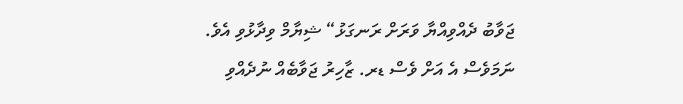ޖަވާބު ދެއްވިއްޔާ ވަރަށް ރަނގަޅު“ ޝިޔާމް ވިދާޅުވި އެވެ.
ނަމަވެސް އެ އަށް ވެސް ޑރ. ޒާހިރު ޖަވާބެއް ނުދެއްވި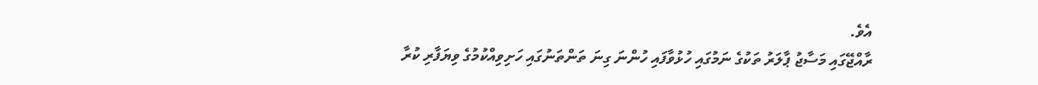އެވެ.
ރާއްޖޭގައި މަސާޖު ޕާލަރު ތަކުގެ ނަމުގައި ހުޅުވާފައި ހުންނަ ގިނަ ތަންތަނުގައި ހަށިވިއްކުމުގެ ވިޔަފާރި ކުރާ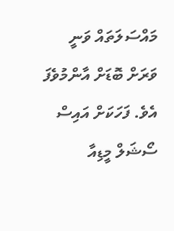މައްސަލަތައް ވަނީ ވަރަށް ބޮޑަށް އާންމުވެފަ އެވެ. ފަހަކަށް އައިސް ސޯޝަލް މީޑިއާ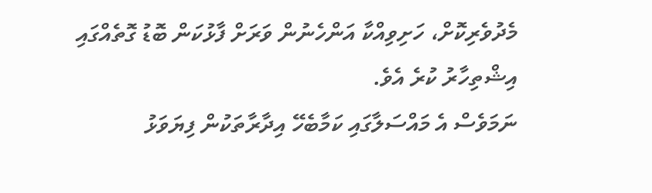މެދުވެރިކޮށް، ހަށިވިއްކާ އަންހެނުން ވަރަށް ފާޅުކަން ބޮޑު ގޮތެއްގައި އިޝްތިހާރު ކުރެ އެވެ.
ނަމަވެސް އެ މައްސަލާގައި ކަމާބެހޭ އިދާރާތަކުން ފިޔަވަޅު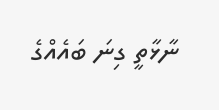ނާޅާތީ ގިނަ ބައެއްގެ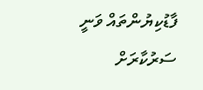ފާޑުކިޔުންތައް ވަނީ ސަރުކާރަށް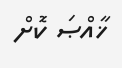ޚާއްޞަ ކޮށް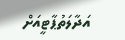އަދާލަތުޕާޓީއަށް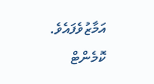އަމާޒުވެފައެވެ.
ކޮމެންޓް